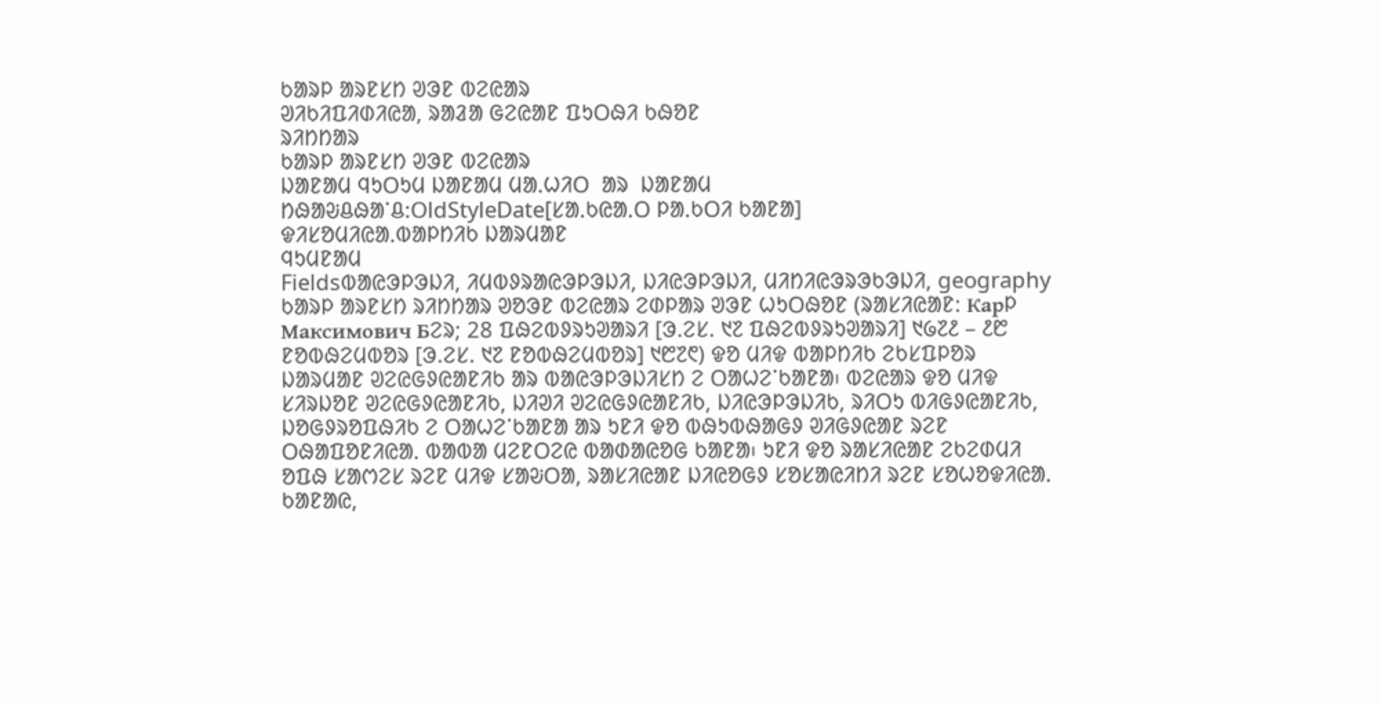ᱠᱟᱨᱞ ᱟᱨᱱᱥᱴ ᱣᱳᱱ ᱵᱮᱭᱟᱨ
ᱣᱤᱠᱤᱯᱤᱰᱤᱭᱟ, ᱨᱟᱲᱟ ᱜᱮᱭᱟᱱ ᱯᱩᱛᱷᱤ ᱠᱷᱚᱱ
ᱨᱤᱴᱴᱟᱨ
ᱠᱟᱨᱞ ᱟᱨᱱᱥᱴ ᱣᱳᱱ ᱵᱮᱭᱟᱨ
ᱡᱟᱱᱟᱢ ᱧᱩᱛᱩᱢ ᱡᱟᱱᱟᱢ ᱢᱟᱹᱦᱤᱛ  ᱟᱨ  ᱡᱟᱱᱟᱢ ᱴᱷᱟᱶᱪᱷᱟᱸᱪ:OldStyleDate[ᱥᱟᱹᱠᱭᱟᱹᱛ ᱞᱟᱹᱠᱛᱤ ᱠᱟᱱᱟ]
ᱫᱤᱥᱚᱢᱤᱭᱟᱹᱵᱟᱞᱴᱤᱠ ᱡᱟᱨᱢᱟᱱ
ᱧᱩᱢᱱᱟᱢ
Fieldsᱵᱟᱭᱳᱞᱳᱡᱤ, ᱤᱢᱵᱽᱨᱟᱭᱳᱞᱳᱡᱤ, ᱡᱤᱭᱳᱞᱳᱡᱤ, ᱢᱤᱴᱤᱭᱳᱨᱳᱠᱳᱡᱤ, geography
ᱠᱟᱨᱞ ᱟᱨᱱᱥᱴ ᱨᱤᱴᱴᱟᱨ ᱣᱚᱳᱱ ᱵᱮᱭᱟᱨ ᱮᱰᱞᱟᱨ ᱣᱳᱱ ᱦᱩᱛᱷᱚᱱ (ᱨᱟᱥᱤᱭᱟᱱ: Карᱞ Максимович Бᱮᱨ; 28 ᱯᱷᱮᱵᱽᱨᱩᱣᱟᱨᱤ [ᱳ.ᱮᱥ. ᱑᱗ ᱯᱷᱮᱵᱽᱨᱩᱣᱟᱨᱤ] ᱑᱙᱗᱒ – ᱒᱘ ᱱᱚᱵᱷᱮᱢᱵᱚᱨ [ᱳ.ᱮᱥ. ᱑᱗ ᱱᱚᱵᱷᱮᱢᱵᱚᱨ] ᱑᱘᱗᱖) ᱫᱚ ᱢᱤᱫ ᱵᱟᱞᱴᱤᱠ ᱮᱠᱥᱯᱞᱚᱨ ᱡᱟᱨᱢᱟᱱ ᱣᱮᱭᱜᱽᱭᱟᱱᱤᱠ ᱟᱨ ᱵᱟᱭᱳᱞᱳᱡᱤᱥᱴ ᱮ ᱛᱟᱦᱮᱸᱠᱟᱱᱟ᱾ ᱵᱮᱭᱟᱨ ᱫᱚ ᱢᱤᱫ ᱥᱤᱨᱡᱚᱱ ᱣᱮᱭᱜᱽᱭᱟᱱᱤᱠ, ᱡᱤᱣᱤ ᱣᱮᱭᱜᱽᱭᱟᱱᱤᱠ, ᱡᱤᱭᱳᱞᱳᱡᱤᱠ, ᱨᱤᱛᱩ ᱵᱤᱜᱽᱭᱟᱱᱤᱠ, ᱡᱚᱜᱽᱨᱚᱯᱷᱤᱠ ᱮ ᱛᱟᱦᱮᱸᱠᱟᱱᱟ ᱟᱨ ᱩᱱᱤ ᱫᱚ ᱵᱷᱩᱵᱷᱟᱜᱽ ᱣᱤᱜᱽᱭᱟᱱ ᱨᱮᱱ ᱛᱷᱟᱯᱚᱱᱤᱭᱟᱹ ᱵᱟᱵᱟ ᱢᱮᱱᱛᱮᱭ ᱵᱟᱰᱟᱭᱚᱜ ᱠᱟᱱᱟ᱾ ᱩᱱᱤ ᱫᱚ ᱨᱟᱥᱤᱭᱟᱱ ᱮᱠᱮᱰᱢᱤ ᱚᱯᱷ ᱥᱟᱬᱮᱥ ᱨᱮᱱ ᱢᱤᱫ ᱥᱟᱶᱛᱟ, ᱨᱟᱥᱤᱭᱟᱱ ᱡᱤᱭᱚᱜᱽ ᱥᱚᱥᱟᱭᱤᱴᱤ ᱨᱮᱱ ᱥᱚᱦᱚᱫᱤᱭᱟᱹ ᱠᱟᱱᱟᱭ,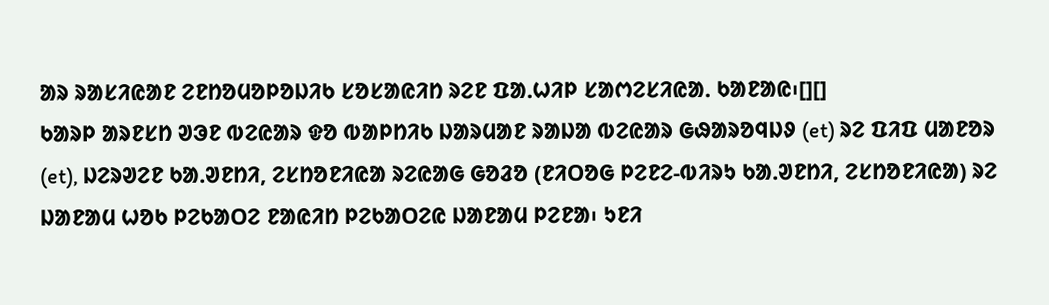ᱟᱨ ᱨᱟᱥᱤᱭᱟᱱ ᱮᱱᱴᱚᱢᱚᱞᱚᱡᱤᱠ ᱥᱚᱥᱟᱭᱤᱴ ᱨᱮᱱ ᱯᱟᱹᱦᱤᱞ ᱥᱟᱬᱮᱥᱤᱭᱟᱹ ᱠᱟᱱᱟᱭ᱾[][]
ᱠᱟᱨᱞ ᱟᱨᱱᱥᱴ ᱣᱳᱱ ᱵᱮᱭᱟᱨ ᱫᱚ ᱵᱟᱞᱴᱤᱠ ᱡᱟᱨᱢᱟᱱ ᱨᱟᱡᱟ ᱵᱮᱭᱟᱨ ᱜᱷᱟᱨᱚᱧᱡᱽ (et) ᱨᱮ ᱯᱤᱯ ᱢᱟᱱᱚᱨ (et), ᱡᱮᱨᱣᱮᱱ ᱠᱟᱹᱣᱱᱴᱤ, ᱮᱥᱴᱚᱱᱤᱭᱟ ᱨᱮᱭᱟᱜ ᱜᱚᱲᱚ (ᱱᱤᱛᱚᱜ ᱞᱮᱱᱮ-ᱵᱤᱨᱩ ᱠᱟᱹᱣᱱᱴᱤ, ᱮᱥᱴᱚᱱᱤᱭᱟ) ᱨᱮ ᱡᱟᱱᱟᱢ ᱦᱚᱠ ᱞᱮᱠᱟᱛᱮ ᱱᱟᱭᱤᱴ ᱞᱮᱠᱟᱛᱮᱭ ᱡᱟᱱᱟᱢ ᱞᱮᱱᱟ᱾ ᱩᱱᱤ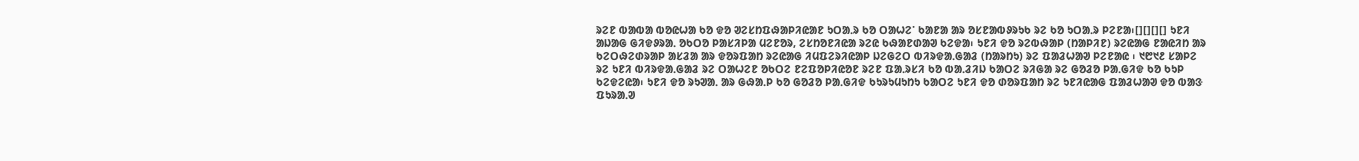ᱨᱮᱱ ᱵᱟᱵᱟ ᱵᱚᱭᱦᱟ ᱠᱚ ᱫᱚ ᱣᱮᱥᱴᱯᱷᱟᱞᱤᱭᱟᱱ ᱩᱛᱟᱹᱨ ᱠᱚ ᱛᱟᱦᱮᱸ ᱠᱟᱱᱟ ᱟᱨ ᱚᱥᱱᱟᱵᱽᱨᱩᱠ ᱨᱮ ᱠᱚ ᱩᱛᱟᱹᱨ ᱞᱮᱱᱟ᱾[][][][] ᱩᱱᱤ ᱟᱡᱟᱜ ᱜᱤᱫᱽᱨᱟᱹ ᱚᱠᱛᱚ ᱞᱟᱥᱤᱞᱟ ᱢᱮᱱᱚᱨ, ᱮᱥᱴᱚᱱᱤᱭᱟ ᱨᱮᱭ ᱠᱷᱟᱱᱰᱟᱣ ᱠᱮᱫᱟ᱾ ᱩᱱᱤ ᱫᱚ ᱨᱮᱵᱷᱟᱞ (ᱴᱟᱞᱤᱱ) ᱨᱮᱭᱟᱜ ᱱᱟᱭᱤᱴ ᱟᱨ ᱠᱮᱛᱷᱮᱰᱨᱟᱞ ᱟᱥᱲᱟ ᱟᱨ ᱫᱚᱨᱯᱟᱴ ᱨᱮᱭᱟᱜ ᱤᱢᱯᱮᱨᱤᱭᱟᱞ ᱡᱮᱜᱮᱛ ᱵᱤᱨᱫᱟᱹᱜᱟᱲ (ᱴᱟᱨᱴᱩ) ᱨᱮ ᱯᱟᱲᱦᱟᱣ ᱞᱮᱱᱟᱭ ᱾ ᱑᱘᱑᱒ ᱥᱟᱞᱮ ᱨᱮ ᱩᱱᱤ ᱵᱤᱨᱫᱟᱹᱜᱟᱲ ᱨᱮ ᱛᱟᱦᱮᱱ ᱚᱠᱛᱮ ᱱᱮᱯᱚᱞᱤᱭᱚᱱ ᱨᱮᱱ ᱯᱟᱹᱨᱥᱤ ᱠᱚ ᱵᱟᱹᱲᱤᱡ ᱠᱟᱛᱮ ᱨᱤᱜᱟ ᱨᱮ ᱜᱚᱲᱚ ᱞᱟᱹᱜᱤᱫ ᱠᱚ ᱠᱩᱞ ᱠᱮᱫᱮᱭᱟ᱾ ᱩᱱᱤ ᱫᱚ ᱨᱩᱣᱟᱹ ᱟᱨ ᱜᱷᱟᱹᱞ ᱠᱚ ᱜᱚᱲᱚ ᱞᱟᱹᱜᱤᱫ ᱠᱩᱨᱩᱢᱩᱴᱩ ᱠᱟᱛᱮ ᱩᱱᱤ ᱫᱚ ᱰᱚᱨᱯᱟᱴ ᱨᱮ ᱩᱱᱤᱭᱟᱜ ᱯᱟᱲᱦᱟᱣ ᱫᱚ ᱵᱟᱝ ᱯᱩᱨᱟᱹᱣ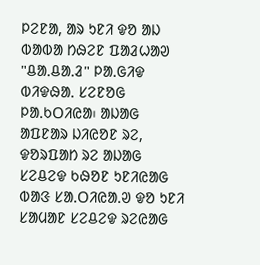ᱞᱮᱱᱟ, ᱟᱨ ᱩᱱᱤ ᱫᱚ ᱟᱡ ᱵᱟᱵᱟ ᱴᱷᱮᱱ ᱯᱟᱲᱦᱟᱣ "ᱪᱟᱹᱪᱟᱹᱲ" ᱞᱟᱹᱜᱤᱫ ᱵᱤᱫᱷᱟᱹ ᱥᱮᱱᱚᱜ ᱞᱟᱹᱠᱛᱤᱭᱟ᱾ ᱟᱡᱟᱜ ᱟᱯᱱᱟᱨ ᱡᱤᱭᱚᱱ ᱨᱮ, ᱫᱚᱨᱯᱟᱴ ᱨᱮ ᱟᱡᱟᱜ ᱥᱮᱪᱮᱫ ᱠᱷᱚᱱ ᱩᱱᱤᱭᱟᱜ ᱵᱟᱝ ᱥᱟᱹᱛᱤᱭᱟᱹᱣ ᱫᱚ ᱩᱱᱤ ᱥᱟᱢᱟᱱ ᱥᱮᱪᱮᱫ ᱨᱮᱭᱟᱜ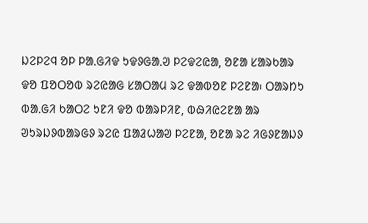ᱡᱮᱞᱮᱧ ᱚᱞ ᱞᱟᱹᱜᱤᱫ ᱩᱫᱽᱜᱟᱹᱣ ᱞᱮᱫᱮᱭᱟ, ᱚᱱᱟ ᱥᱟᱨᱠᱟᱨ ᱫᱚ ᱯᱚᱛᱚᱵ ᱨᱮᱭᱟᱜ ᱥᱟᱛᱟᱢ ᱨᱮ ᱫᱟᱵᱚᱱ ᱞᱮᱱᱟ᱾ ᱛᱟᱨᱴᱩ ᱵᱟᱹᱜᱤ ᱠᱟᱛᱮ ᱩᱱᱤ ᱫᱚ ᱵᱟᱨᱞᱤᱱ, ᱵᱷᱤᱭᱮᱱᱟ ᱟᱨ ᱣᱩᱨᱡᱽᱵᱟᱨᱜᱽ ᱨᱮᱭ ᱯᱟᱲᱦᱟᱣ ᱞᱮᱱᱟ, ᱚᱱᱟ ᱨᱮ ᱤᱜᱽᱱᱟᱡᱽ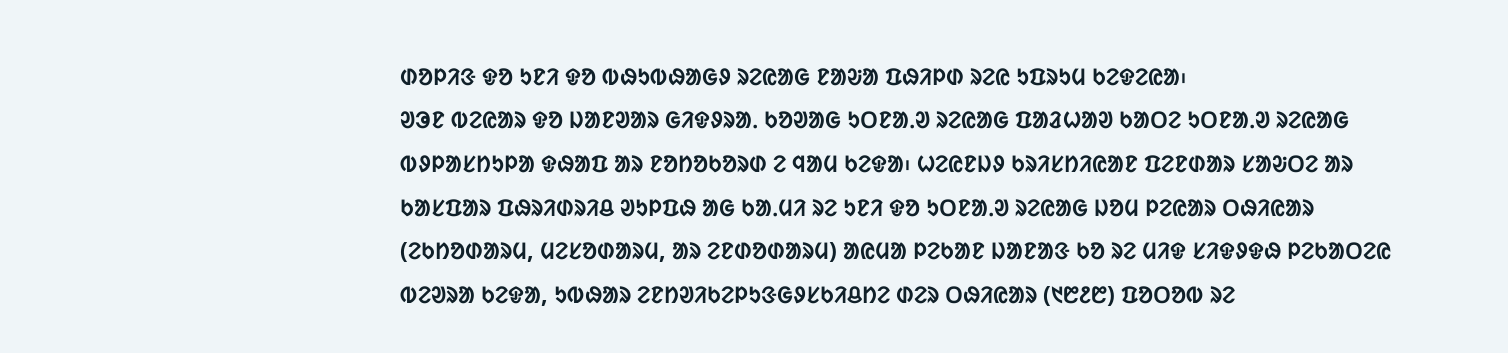ᱰᱚᱞᱤᱝ ᱫᱚ ᱩᱱᱤ ᱫᱚ ᱵᱷᱩᱵᱷᱟᱜᱽ ᱨᱮᱭᱟᱜ ᱱᱟᱶᱟ ᱯᱷᱤᱞᱰ ᱨᱮᱭ ᱩᱯᱨᱩᱢ ᱠᱮᱫᱮᱭᱟ᱾
ᱣᱳᱱ ᱵᱮᱭᱟᱨ ᱫᱚ ᱡᱟᱱᱣᱟᱨ ᱜᱤᱫᱽᱨᱟᱹ ᱠᱚᱣᱟᱜ ᱩᱛᱱᱟᱹᱣ ᱨᱮᱭᱟᱜ ᱯᱟᱲᱦᱟᱣ ᱠᱟᱛᱮ ᱩᱛᱱᱟᱹᱣ ᱨᱮᱭᱟᱜ ᱵᱽᱞᱟᱥᱴᱩᱞᱟ ᱫᱷᱟᱯ ᱟᱨ ᱱᱚᱴᱚᱠᱚᱨᱰ ᱮ ᱧᱟᱢ ᱠᱮᱫᱟ᱾ ᱦᱮᱭᱱᱡᱽ ᱠᱨᱤᱥᱴᱤᱭᱟᱱ ᱯᱮᱱᱰᱟᱨ ᱥᱟᱶᱛᱮ ᱟᱨ ᱠᱟᱥᱯᱟᱨ ᱯᱷᱨᱤᱰᱨᱤᱪ ᱣᱩᱞᱯᱷ ᱟᱜ ᱠᱟᱹᱢᱤ ᱨᱮ ᱩᱱᱤ ᱫᱚ ᱩᱛᱱᱟᱹᱣ ᱨᱮᱭᱟᱜ ᱡᱚᱢ ᱞᱮᱭᱟᱨ ᱛᱷᱤᱭᱟᱨ (ᱮᱠᱴᱚᱰᱟᱨᱢ, ᱢᱮᱥᱚᱰᱟᱨᱢ, ᱟᱨ ᱮᱱᱰᱚᱰᱟᱨᱢ) ᱟᱭᱢᱟ ᱞᱮᱠᱟᱱ ᱡᱟᱱᱟᱝ ᱠᱚ ᱨᱮ ᱢᱤᱫ ᱥᱤᱫᱽᱫᱷ ᱞᱮᱠᱟᱛᱮᱭ ᱵᱮᱣᱨᱟ ᱠᱮᱫᱟ, ᱩᱵᱷᱟᱨ ᱮᱱᱴᱣᱤᱠᱮᱞᱩᱝᱜᱽᱥᱠᱤᱪᱴᱮ ᱰᱮᱨ ᱛᱷᱤᱭᱟᱨ (᱑᱘᱒᱘) ᱯᱚᱛᱚᱵ ᱨᱮ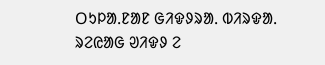ᱛᱩᱞᱟᱹᱱᱟᱱ ᱜᱤᱫᱽᱨᱟᱹ ᱵᱤᱨᱫᱟᱹ ᱨᱮᱭᱟᱜ ᱣᱤᱫᱽ ᱮ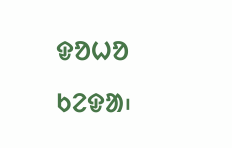ᱫᱚᱦᱚ ᱠᱮᱫᱟ᱾